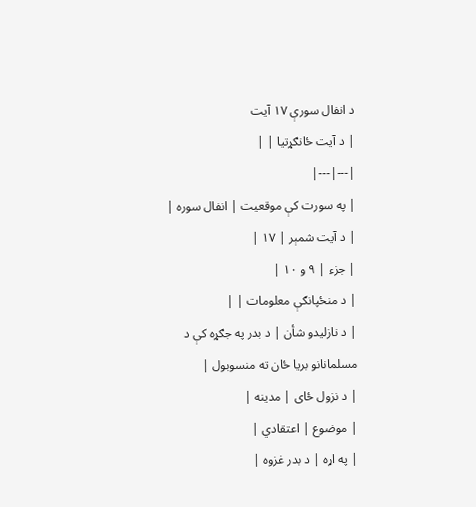د انفال سورې ۱۷ آیت
| د آیت ځانګړتیا | |
|---|---|
| په سورت کې موقعیت | انفال سوره |
| د آیت شمېر | ۱۷ |
| جزء | ۹ و ۱۰ |
| د منځپانګې معلومات | |
| د نازلیدو شأن | د بدر په جګړه کې د مسلمانانو بریا ځان ته منسوبول |
| د نزول ځای | مدینه |
| موضوع | اعتقادي |
| په اړه | د بدر غزوه |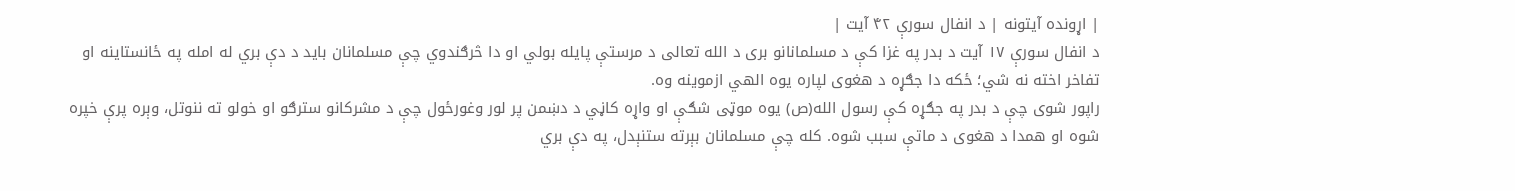| اړونده آیتونه | د انفال سورې ۴۲ آیت |
د انفال سورې ۱۷ آیت د بدر په غزا کې د مسلمانانو بری د الله تعالی د مرستې پایله بولي او دا څرګندوي چې مسلمانان باید د دې بري له امله په ځانستاینه او تفاخر اخته نه شي؛ ځکه دا جګړه د هغوی لپاره یوه الهي ازموینه وه.
راپور شوی چې د بدر په جګړه کې رسول الله(ص) یوه موټی شګې او واړه کاڼي د دښمن پر لور وغورځول چې د مشرکانو سترګو او خولو ته ننوتل، وېره پرې خپره شوه او همدا د هغوی د ماتې سبب شوه. کله چې مسلمانان بېرته ستنېدل، په دې بري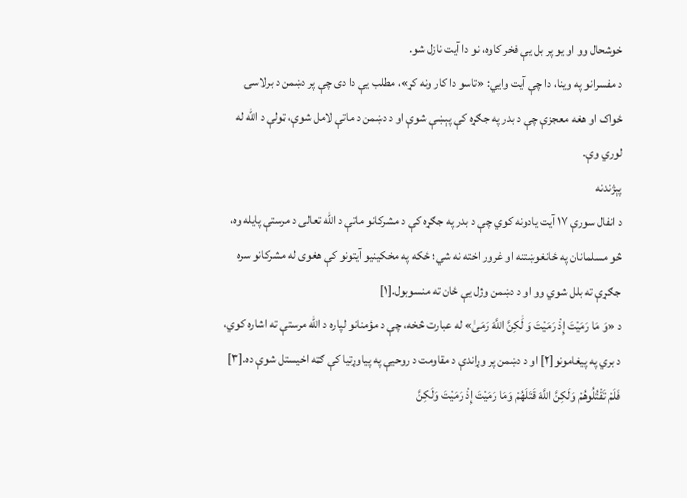خوشحال وو او یو پر بل یې فخر کاوه، نو دا آیت نازل شو.
د مفسرانو په وینا، دا چې آیت وایي: «تاسو دا کار ونه کړ»، مطلب یې دا دی چې پر دښمن د برلاسۍ ځواک او هغه معجزې چې د بدر په جګړه کې پېښې شوې او د دښمن د ماتې لامل شوې، ټولې د الله له لوري وې.
پېژندنه
د انفال سورې ۱۷ آیت یادونه کوي چې د بدر په جګړه کې د مشرکانو ماتې د الله تعالی د مرستې پایله وه، څو مسلمانان په ځانغوښتنه او غرور اخته نه شي؛ ځکه په مخکینیو آیتونو کې هغوی له مشرکانو سره جګړې ته بلل شوي وو او د دښمن وژل یې ځان ته منسوبول.[۱]
د «وَ مَا رَمَیْتَ إِذْ رَمَیْتَ وَ لَٰکِنَّ اللَّهَ رَمَىٰ» له عبارت څخه، چې د مؤمنانو لپاره د الله مرستې ته اشاره کوي، د بري په پیغامونو[۲] او د دښمن پر وړاندې د مقاومت د روحیې په پیاوړتیا کې ګټه اخیستل شوې ده.[۳]
فَلَمْ تَقْتُلُوهُمْ وَلَكِنَّ اللَّهَ قَتَلَهُمْ وَمَا رَمَيْتَ إِذْ رَمَيْتَ وَلَكِنَّ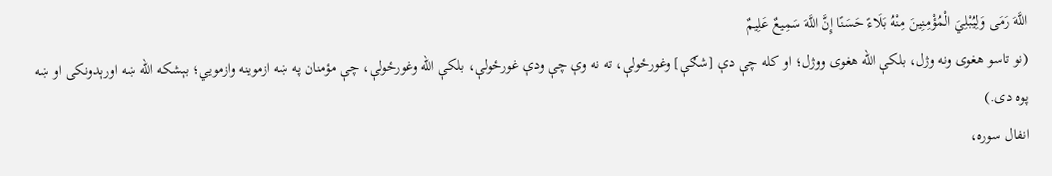اللَّهَ رَمَى وَلِيُبْلِيَ الْمُؤْمِنِينَ مِنْهُ بَلَاءً حَسَنًا إِنَّ اللَّهَ سَمِيعٌ عَلِيمٌ
(نو تاسو هغوی ونه وژل، بلکې الله هغوی ووژل؛ او کله چې دې [شګې] وغورځولې، ته نه وې چې ودې غورځولې، بلکې الله وغورځولې، چې مؤمنان په ښه ازموینه وازمويي؛ بېشکه الله ښه اورېدونکی او ښه پوه دی.)
انفال سوره،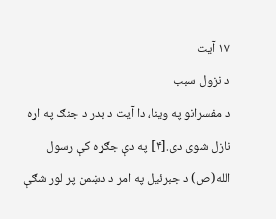۱۷ آیت
د نزول سبب
د مفسرانو په وینا، دا آیت د بدر د جنګ په اړه نازل شوی دی.[۴] په دې جګړه کې رسول الله(ص) د جبرئیل په امر د دښمن پر لور شګې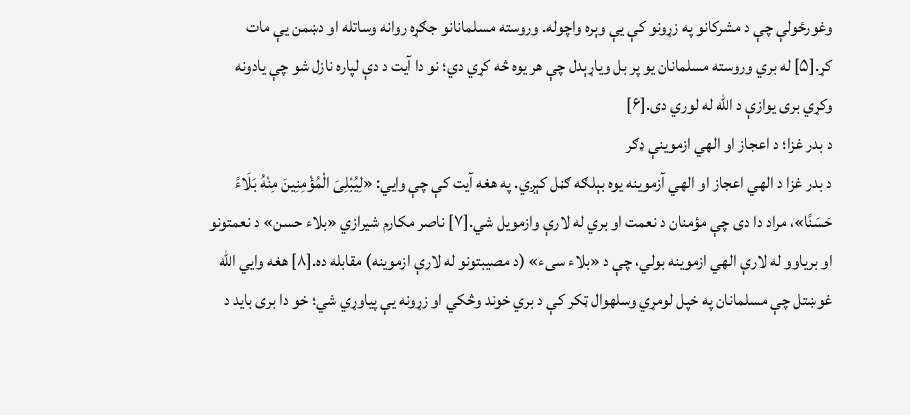وغورځولې چې د مشرکانو په زړونو کې یې وېره واچوله. وروسته مسلمانانو جګړه روانه وساتله او دښمن یې مات کړ.[۵] له بري وروسته مسلمانان یو پر بل ویاړېدل چې هر یوه څه کړي دي؛ نو دا آیت د دې لپاره نازل شو چې یادونه وکړي بری یوازې د الله له لوري دی.[۶]
د بدر غزا؛ د اعجاز او الهي ازموینې ډګر
د بدر غزا د الهي اعجاز او الهي آزموینه یوه بېلګه ګڼل کېږي. په هغه آیت کې چې وایي: «لِیُبْلِیَ الْمُؤْمِنِینَ مِنْهُ بَلَاءً حَسَنًا»، مراد دا دی چې مؤمنان د نعمت او بري له لارې وازمویل شي.[۷] ناصر مکارم شیرازي «بلاء حسن» د نعمتونو او بریاوو له لارې الهي ازموینه بولي، چې د «بلاء سیء» (د مصیبتونو له لارې ازموینه) مقابله ده.[۸] هغه وایي الله غوښتل چې مسلمانان په خپل لومړي وسلهوال ټکر کې د بري خوند وڅکي او زړونه یې پیاوړي شي؛ خو دا بری باید د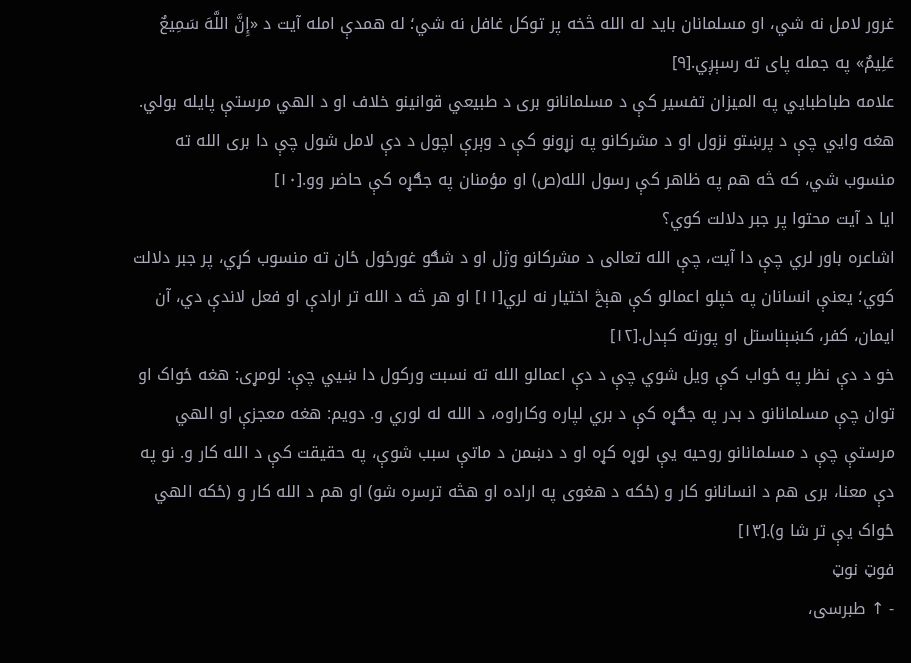غرور لامل نه شي، او مسلمانان باید له الله څخه پر توکل غافل نه شي؛ له همدې امله آیت د «إِنَّ اللَّهَ سَمِیعٌ عَلِیمٌ» په جمله پای ته رسېږي.[۹]
علامه طباطبایي په المیزان تفسیر کې د مسلمانانو بری د طبیعي قوانینو خلاف او د الهي مرستې پایله بولي. هغه وایي چې د پرښتو نزول او د مشرکانو په زړونو کې د وېرې اچول د دې لامل شول چې دا بری الله ته منسوب شي، که څه هم په ظاهر کې رسول الله(ص) او مؤمنان په جګړه کې حاضر وو.[۱۰]
ایا د آیت محتوا پر جبر دلالت کوي؟
اشاعره باور لري چې دا آیت، چې الله تعالی د مشرکانو وژل او د شګو غورځول ځان ته منسوب کړي، پر جبر دلالت کوي؛ یعنې انسانان په خپلو اعمالو کې هېڅ اختیار نه لري[۱۱] او هر څه د الله تر ارادې او فعل لاندې دي، آن ایمان، کفر، کښېناستل او پورته کېدل.[۱۲]
خو د دې نظر په ځواب کې ویل شوي چې د دې اعمالو الله ته نسبت ورکول دا ښيي چې: لومړی: هغه ځواک او توان چې مسلمانانو د بدر په جګړه کې د بري لپاره وکاراوه، د الله له لوري و. دویم: هغه معجزې او الهي مرستې چې د مسلمانانو روحیه یې لوړه کړه او د دښمن د ماتې سبب شوې، په حقیقت کې د الله کار و. نو په دې معنا، بری هم د انسانانو کار و (ځکه د هغوی په اراده او هڅه ترسره شو) او هم د الله کار و (ځکه الهي ځواک یې تر شا و).[۱۳]
فوټ نوټ
- ↑ طبرسی،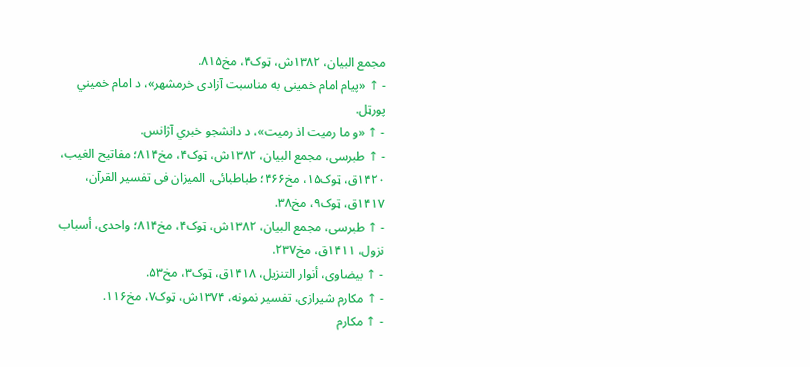مجمع البیان، ۱۳۸۲ش، ټوک۴، مخ۸۱۵.
- ↑ «پیام امام خمینی به مناسبت آزادی خرمشهر»، د امام خمیني پورټل.
- ↑ «و ما رمیت اذ رمیت»، د دانشجو خبري آژانس.
- ↑ طبرسی، مجمع البیان، ۱۳۸۲ش، ټوک۴، مخ۸۱۴؛ مفاتیح الغیب، ۱۴۲۰ق، ټوک۱۵، مخ۴۶۶؛ طباطبائی، المیزان فی تفسیر القرآن، ۱۴۱۷ق، ټوک۹، مخ۳۸.
- ↑ طبرسی، مجمع البیان، ۱۳۸۲ش، ټوک۴، مخ۸۱۴؛ واحدی، أسباب نزول، ۱۴۱۱ق، مخ۲۳۷.
- ↑ بیضاوی، أنوار التنزیل، ۱۴۱۸ق، ټوک۳، مخ۵۳.
- ↑ مکارم شیرازی، تفسیر نمونه، ۱۳۷۴ش، ټوک۷، مخ۱۱۶.
- ↑ مکارم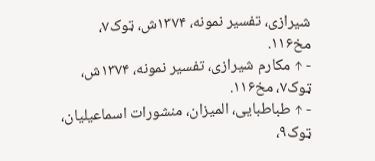شیرازی، تفسیر نمونه، ۱۳۷۴ش، ټوک۷، مخ۱۱۶.
- ↑ مکارم شیرازی، تفسیر نمونه، ۱۳۷۴ش، ټوک۷، مخ۱۱۶.
- ↑ طباطبایی، المیزان، منشورات اسماعيليان، ټوک۹،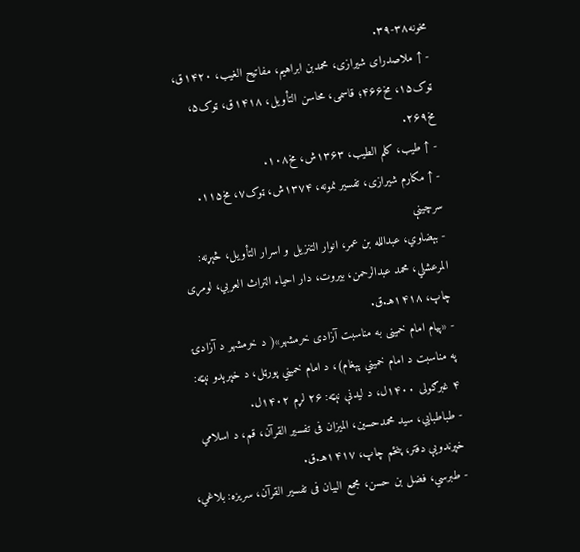مخونه۳۸-۳۹.
- ↑ ملاصدرای شیرازی، محمدبن ابراهیم، مفاتیح الغیب، ۱۴۲۰ق، ټوک۱۵، مخ۴۶۶؛ قاسمی، محاسن التأویل، ۱۴۱۸ق، ټوک۵، مخ۲۶۹.
- ↑ طیب، کلم الطیب، ۱۳۶۳ش، مخ۱۰۸.
- ↑ مکارم شیرازی، تفسیر نمونه، ۱۳۷۴ش، ټوک۷، مخ۱۱۵.
سرچينې
- بېضاوي، عبدالله بن عمر، انوار التنزیل و اسرار التأویل، څېړنه: المرعشلي، محمد عبدالرحمن، بیروت، دار احیاء التراث العربي، لومړی چاپ، ۱۴۱۸هـ.ق.
- «پیام امام خمینی به مناسبت آزادی خرمشهر»( د خرمشهر د آزادۍ په مناسبت د امام خميني پېغام)، د امام خميني پورټل، د خپرېدو نېټه: ۴ غبرګولی ۱۴۰۰ل، د لیدنې نېټه: ۲۶ لړم ۱۴۰۲ل.
- طباطبايي، سید محمدحسین، المیزان فی تفسیر القرآن، قم، د اسلامي خپرندویې دفتر، پنځم چاپ، ۱۴۱۷هـ.ق.
- طبرسي، فضل بن حسن، مجمع البیان فی تفسیر القرآن، سریزه: بلاغي،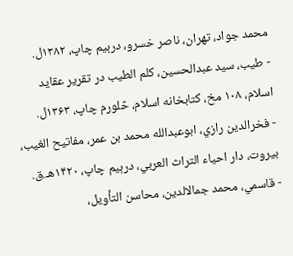محمد جواد، تهران، ناصر خسرو، درېیم چاپ، ۱۳۸۲ل.
- طیب، سید عبدالحسین، کلم الطیب در تقریر عقاید اسلام، ۱۰۸ مخ، کتابخانه اسلام، څلورم چاپ، ۱۳۶۳ل.
- فخرالدین رازي، ابوعبدالله محمد بن عمر، مفاتیح الغیب، بیروت، دار احیاء التراث العربي، درېیم چاپ، ۱۴۲۰هـ.ق.
- قاسمي، محمد جمالالدین، محاسن التأویل،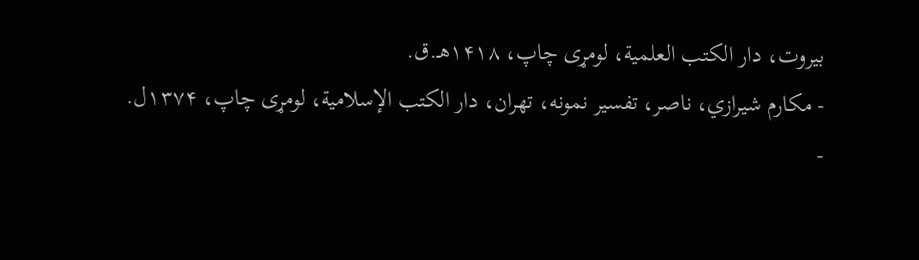بیروت، دار الکتب العلمیة، لومړی چاپ، ۱۴۱۸هـ.ق.
- مکارم شیرازي، ناصر، تفسیر نمونه، تهران، دار الکتب الإسلامیة، لومړی چاپ، ۱۳۷۴ل.
-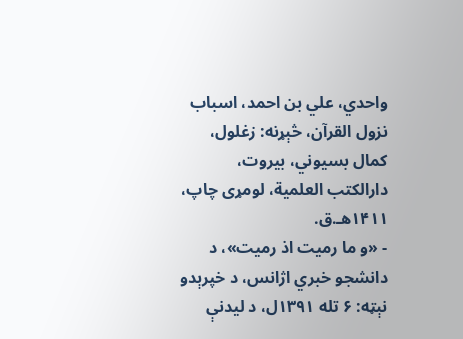واحدي، علي بن احمد، اسباب نزول القرآن، څېړنه: زغلول، کمال بسیوني، بیروت، دارالکتب العلمیة، لومړی چاپ، ۱۴۱۱هـ.ق.
- «و ما رمیت اذ رمیت»، د دانشجو خبري اژانس، د خپرېدو نېټه: ۶ تله ۱۳۹۱ل، د لیدنې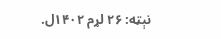نېټه: ۲۶ لړم ۱۴۰۲ل.